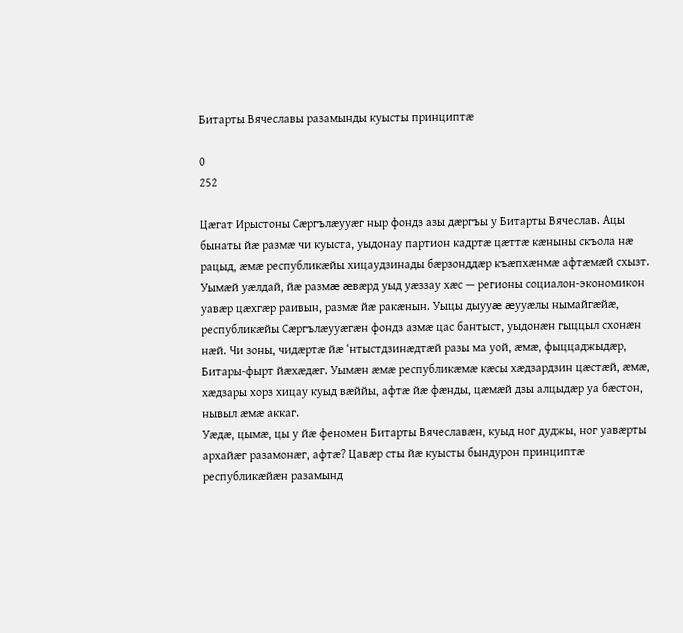Битарты Вячеславы разамынды куысты принциптæ

0
252

Цæгат Ирыстоны Сæргълæууæг ныр фондз азы дæргъы у Битарты Вячеслав. Ацы бынаты йæ размæ чи куыста, уыдонау партион кадртæ цæттæ кæныны скъола нæ рацыд, æмæ республикæйы хицаудзинады бæрзонддæр къæпхæнмæ афтæмæй схызт. Уымæй уæлдай, йæ размæ æвæрд уыд уæззау хæс — регионы социалон-экономикон уавæр цæхгæр раивын, размæ йæ ракæнын. Уыцы дыууæ æууæлы нымайгæйæ, республикæйы Сæргълæууæгæн фондз азмæ цас бантыст, уыдонæн гыццыл схонæн нæй. Чи зоны, чидæртæ йæ ‘нтыстдзинæдтæй разы ма уой, æмæ, фыццаджыдæр, Битары-фырт йæхæдæг. Уымæн æмæ республикæмæ кæсы хæдзардзин цæстæй, æмæ, хæдзары хорз хицау куыд вæййы, афтæ йæ фæнды, цæмæй дзы алцыдæр уа бæстон, нывыл æмæ аккаг.
Уæдæ, цымæ, цы у йæ феномен Битарты Вячеславæн, куыд ног дуджы, ног уавæрты архайæг разамонæг, афтæ? Цавæр сты йæ куысты бындурон принциптæ республикæйæн разамынд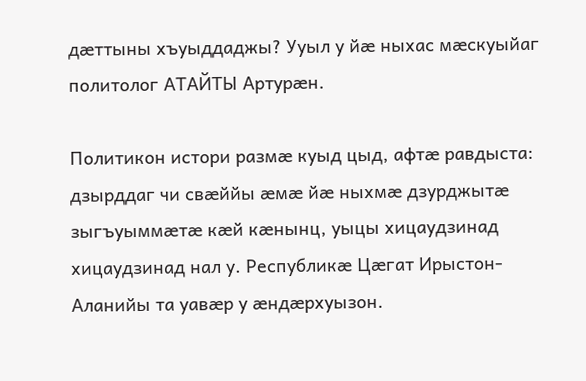дæттыны хъуыддаджы? Ууыл у йæ ныхас мæскуыйаг политолог АТАЙТЫ Артурæн.

Политикон истори размæ куыд цыд, афтæ равдыста: дзырддаг чи свæййы æмæ йæ ныхмæ дзурджытæ зыгъуыммæтæ кæй кæнынц, уыцы хицаудзинад хицаудзинад нал у. Республикæ Цæгат Ирыстон-Аланийы та уавæр у æндæрхуызон.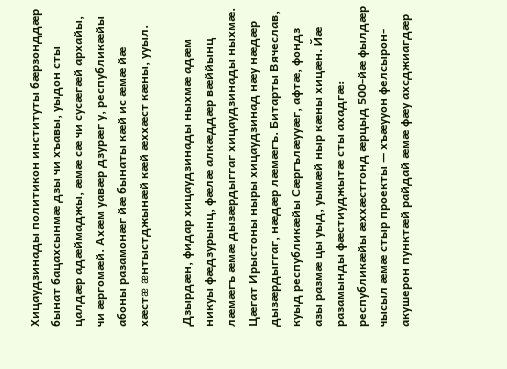Хицаудзинады политикон институты бæрзонддæр бынат бацахсынмæ дзы чи хъавы, уыдон сты цалдæр адæймаджы, æмæ сæ чи сусæгæй архайы, чи æргомæй. Ахæм уавæр дзурæг у, республикæйы абоны разамонæг йæ бынаты кæй ис æмæ йæ хæстæ æнтыстджынæй кæй æххæст кæны, ууыл.

Дзырдæн, фидар хицаудзинады ныхмæ адæм никуы фæдзурынц, фæлæ алкæддæр вæййынц лæмæгъ æмæ дызæрдыггаг хицаудзинады ныхмæ. Цæгат Ирыстоны ныры хицаудзинад нæу нæдæр дызæрдыггаг, нæдæр лæмæгъ. Битарты Вячеслав, куыд республикæйы Сæргълæууæг, афтæ, фондз азы размæ цы уыд, уымæй ныр кæны хицæн. Йæ разамынды фæстиуджытæ сты ахадгæ: республикæйы æххæстгонд æрцыд 500-йæ фылдæр чысыл æмæ стыр проекты — хъæууон фелсырон-акушерон пунктæй райдай æмæ фæу ахсджиагдæр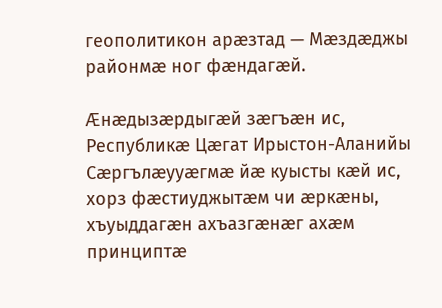геополитикон арæзтад — Мæздæджы районмæ ног фæндагæй.

Æнæдызæрдыгæй зæгъæн ис, Республикæ Цæгат Ирыстон-Аланийы Сæргълæууæгмæ йæ куысты кæй ис, хорз фæстиуджытæм чи æркæны, хъуыддагæн ахъазгæнæг ахæм принциптæ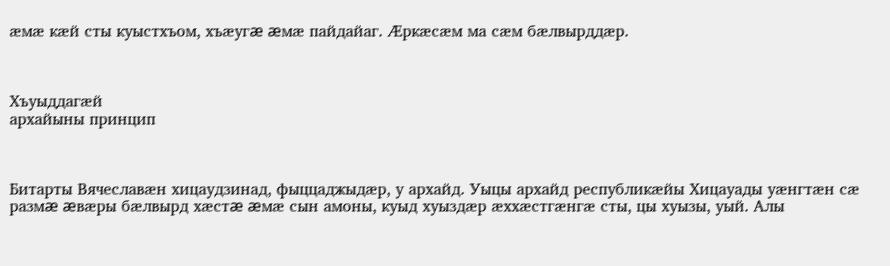æмæ кæй сты куыстхъом, хъæугæ æмæ пайдайаг. Æркæсæм ма сæм бæлвырддæр.



Хъуыддагæй
архайыны принцип



Битарты Вячеславæн хицаудзинад, фыццаджыдæр, у архайд. Уыцы архайд республикæйы Хицауады уæнгтæн сæ размæ æвæры бæлвырд хæстæ æмæ сын амоны, куыд хуыздæр æххæстгæнгæ сты, цы хуызы, уый. Алы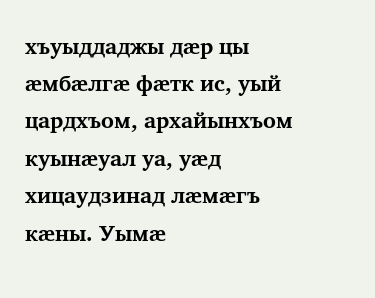хъуыддаджы дæр цы æмбæлгæ фæтк ис, уый цардхъом, архайынхъом куынæуал уа, уæд хицаудзинад лæмæгъ кæны. Уымæ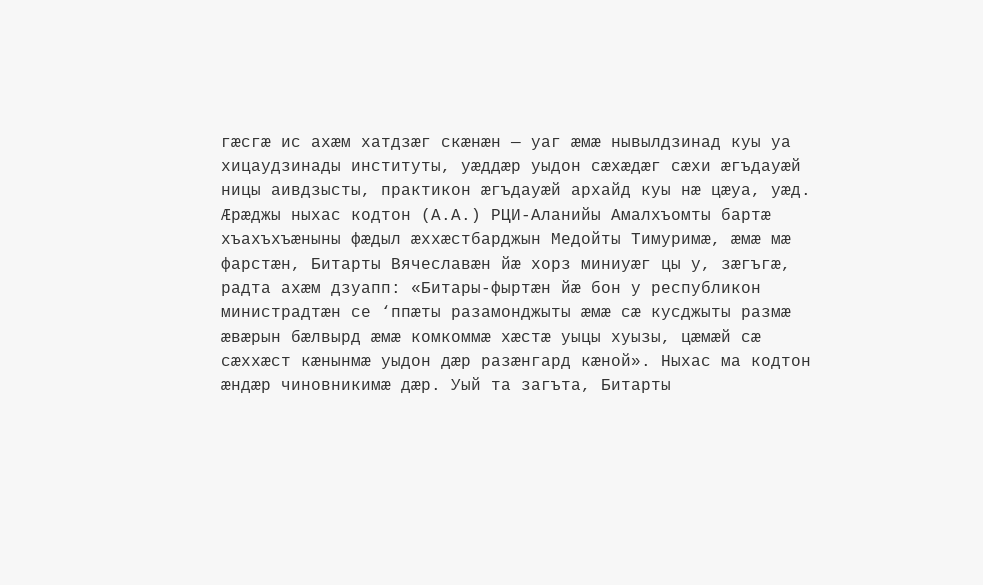гæсгæ ис ахæм хатдзæг скæнæн — уаг æмæ нывылдзинад куы уа хицаудзинады институты, уæддæр уыдон сæхæдæг сæхи æгъдауæй ницы аивдзысты, практикон æгъдауæй архайд куы нæ цæуа, уæд. Æрæджы ныхас кодтон (А.А.) РЦИ-Аланийы Амалхъомты бартæ хъахъхъæныны фæдыл æххæстбарджын Медойты Тимуримæ, æмæ мæ фарстæн, Битарты Вячеславæн йæ хорз миниуæг цы у, зæгъгæ, радта ахæм дзуапп: «Битары-фыртæн йæ бон у республикон министрадтæн се ‘ппæты разамонджыты æмæ сæ кусджыты размæ æвæрын бæлвырд æмæ комкоммæ хæстæ уыцы хуызы, цæмæй сæ сæххæст кæнынмæ уыдон дæр разæнгард кæной». Ныхас ма кодтон æндæр чиновникимæ дæр. Уый та загъта, Битарты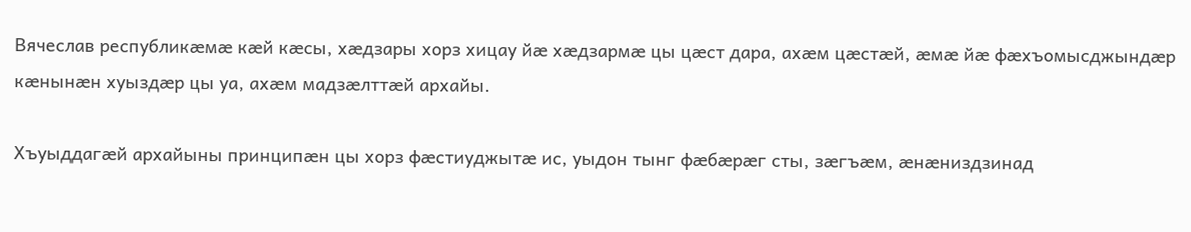Вячеслав республикæмæ кæй кæсы, хæдзары хорз хицау йæ хæдзармæ цы цæст дара, ахæм цæстæй, æмæ йæ фæхъомысджындæр кæнынæн хуыздæр цы уа, ахæм мадзæлттæй архайы.

Хъуыддагæй архайыны принципæн цы хорз фæстиуджытæ ис, уыдон тынг фæбæрæг сты, зæгъæм, æнæниздзинад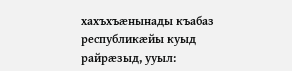хахъхъæнынады къабаз республикæйы куыд райрæзыд, ууыл: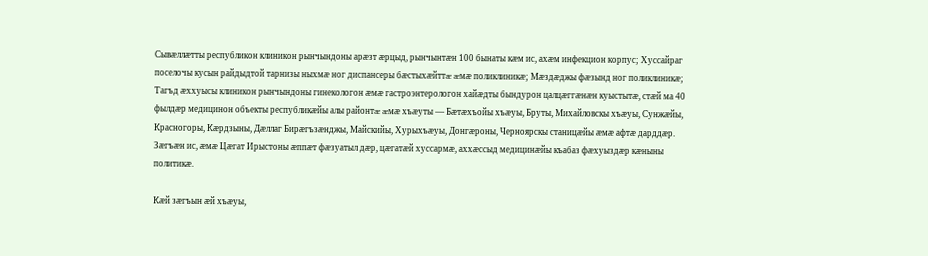Сывæллæтты республикон клиникон рынчындоны арæзт æрцыд, рынчынтæн 100 бынаты кæм ис, ахæм инфекцион корпус; Хуссайраг поселочы кусын райдыдтой тарнизы ныхмæ ног диспансеры бæстыхæйттæ æмæ поликлиникæ; Мæздæджы фæзынд ног поликлиникæ; Тагъд æххуысы клиникон рынчындоны гинекологон æмæ гастроэнтерологон хайæдты бындурон цалцæггæнæн куыстытæ, стæй ма 40 фылдæр медицинон объекты республикæйы алы районтæ æмæ хъæуты — Бæтæхъойы хъæуы, Бруты, Михайловскы хъæуы, Сунжæйы, Красногоры, Кæрдзыны, Дæллаг Бирæгъзæнджы, Майскийы, Хурыхъæуы, Донгæроны, Черноярскы станицæйы æмæ афтæ дарддæр. Зæгъæн ис, æмæ Цæгат Ирыстоны æппæт фæзуатыл дæр, цæгатæй хуссармæ, аххæссыд медицинæйы къабаз фæхуыздæр кæныны политикæ.

Кæй зæгъын æй хъæуы,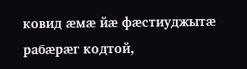ковид æмæ йæ фæстиуджытæ рабæрæг кодтой,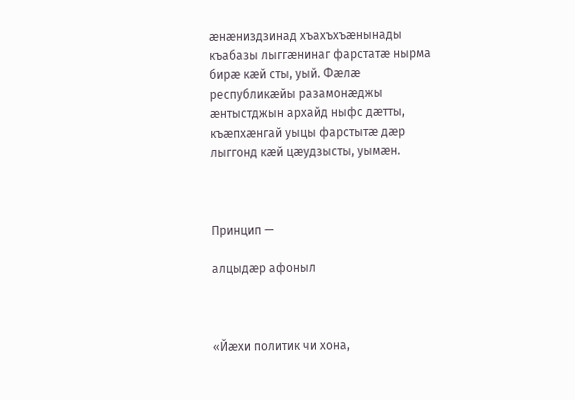æнæниздзинад хъахъхъæнынады къабазы лыггæнинаг фарстатæ нырма бирæ кæй сты, уый. Фæлæ республикæйы разамонæджы æнтыстджын архайд ныфс дæтты, къæпхæнгай уыцы фарстытæ дæр лыггонд кæй цæудзысты, уымæн.



Принцип —

алцыдæр афоныл



«Йæхи политик чи хона,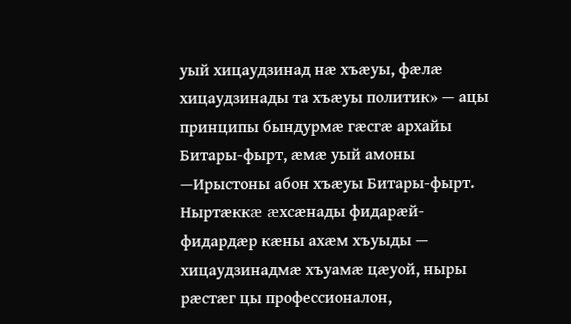уый хицаудзинад нæ хъæуы, фæлæ хицаудзинады та хъæуы политик» — ацы принципы бындурмæ гæсгæ архайы Битары-фырт, æмæ уый амоны —Ирыстоны абон хъæуы Битары-фырт. Ныртæккæ æхсæнады фидарæй-фидардæр кæны ахæм хъуыды — хицаудзинадмæ хъуамæ цæуой, ныры рæстæг цы профессионалон,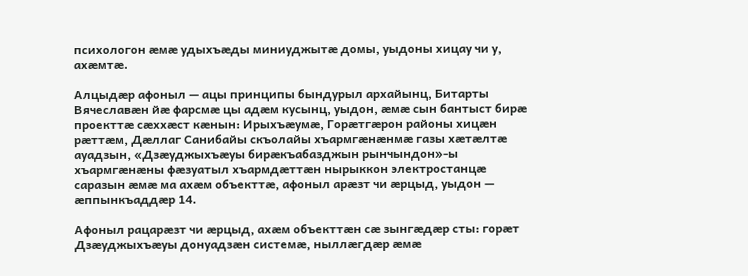психологон æмæ удыхъæды миниуджытæ домы, уыдоны хицау чи у, ахæмтæ.

Алцыдæр афоныл — ацы принципы бындурыл архайынц, Битарты Вячеславæн йæ фарсмæ цы адæм кусынц, уыдон, æмæ сын бантыст бирæ проекттæ сæххæст кæнын: Ирыхъæумæ, Горæтгæрон районы хицæн рæттæм, Дæллаг Санибайы скъолайы хъармгæнæнмæ газы хæтæлтæ ауадзын, «Дзæуджыхъæуы бирæкъабазджын рынчындон»-ы хъармгæнæны фæзуатыл хъармдæттæн нырыккон электростанцæ саразын æмæ ма ахæм объекттæ, афоныл арæзт чи æрцыд, уыдон — æппынкъаддæр 14.

Афоныл рацарæзт чи æрцыд, ахæм объекттæн сæ зынгæдæр сты: горæт Дзæуджыхъæуы донуадзæн системæ, ныллæгдæр æмæ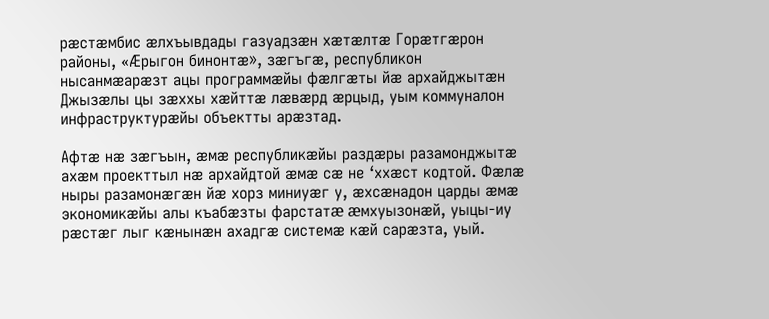рæстæмбис æлхъывдады газуадзæн хæтæлтæ Горæтгæрон районы, «Æрыгон бинонтæ», зæгъгæ, республикон нысанмæарæзт ацы программæйы фæлгæты йæ архайджытæн Джызæлы цы зæххы хæйттæ лæвæрд æрцыд, уым коммуналон инфраструктурæйы объектты арæзтад.

Афтæ нæ зæгъын, æмæ республикæйы раздæры разамонджытæ ахæм проекттыл нæ архайдтой æмæ сæ не ‘ххæст кодтой. Фæлæ ныры разамонæгæн йæ хорз миниуæг у, æхсæнадон царды æмæ экономикæйы алы къабæзты фарстатæ æмхуызонæй, уыцы-иу рæстæг лыг кæнынæн ахадгæ системæ кæй сарæзта, уый.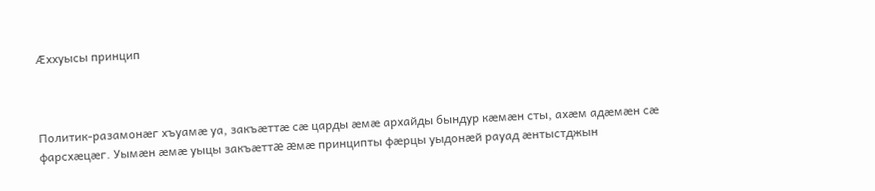Æххуысы принцип



Политик-разамонæг хъуамæ уа, закъæттæ сæ царды æмæ архайды бындур кæмæн сты, ахæм адæмæн сæ фарсхæцæг. Уымæн æмæ уыцы закъæттæ æмæ принципты фæрцы уыдонæй рауад æнтыстджын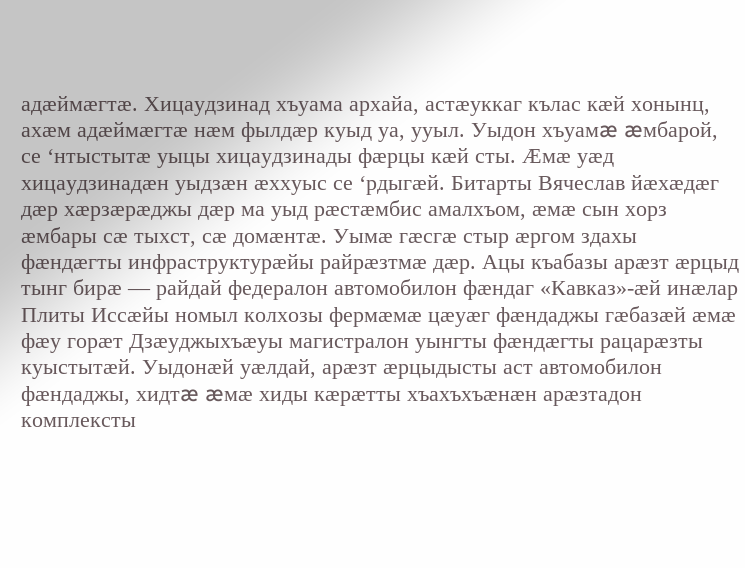адæймæгтæ. Хицаудзинад хъуама архайа, астæуккаг кълас кæй хонынц, ахæм адæймæгтæ нæм фылдæр куыд уа, ууыл. Уыдон хъуамæ æмбарой, се ‘нтыстытæ уыцы хицаудзинады фæрцы кæй сты. Æмæ уæд хицаудзинадæн уыдзæн æххуыс се ‘рдыгæй. Битарты Вячеслав йæхæдæг дæр хæрзæрæджы дæр ма уыд рæстæмбис амалхъом, æмæ сын хорз æмбары сæ тыхст, сæ домæнтæ. Уымæ гæсгæ стыр æргом здахы фæндæгты инфраструктурæйы райрæзтмæ дæр. Ацы къабазы арæзт æрцыд тынг бирæ — райдай федералон автомобилон фæндаг «Кавказ»-æй инæлар Плиты Иссæйы номыл колхозы фермæмæ цæуæг фæндаджы гæбазæй æмæ фæу горæт Дзæуджыхъæуы магистралон уынгты фæндæгты рацарæзты куыстытæй. Уыдонæй уæлдай, арæзт æрцыдысты аст автомобилон фæндаджы, хидтæ æмæ хиды кæрæтты хъахъхъæнæн арæзтадон комплексты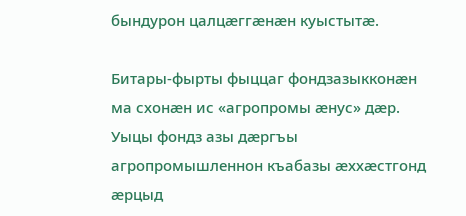бындурон цалцæггæнæн куыстытæ.

Битары-фырты фыццаг фондзазыкконæн ма схонæн ис «агропромы æнус» дæр. Уыцы фондз азы дæргъы агропромышленнон къабазы æххæстгонд æрцыд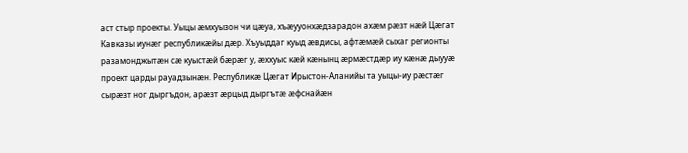аст стыр проекты. Уыцы æмхуызон чи цæуа, хъæууонхæдзарадон ахæм рæзт нæй Цæгат Кавказы иунæг республикæйы дæр. Хъуыддаг куыд æвдисы, афтæмæй сыхаг регионты разамонджытæн сæ куыстæй бæрæг у, æххуыс кæй кæнынц æрмæстдæр иу кæнæ дыууæ проект царды рауадзынæн. Республикæ Цæгат Ирыстон-Аланийы та уыцы-иу рæстæг сырæзт ног дыргъдон, арæзт æрцыд дыргътæ æфснайæн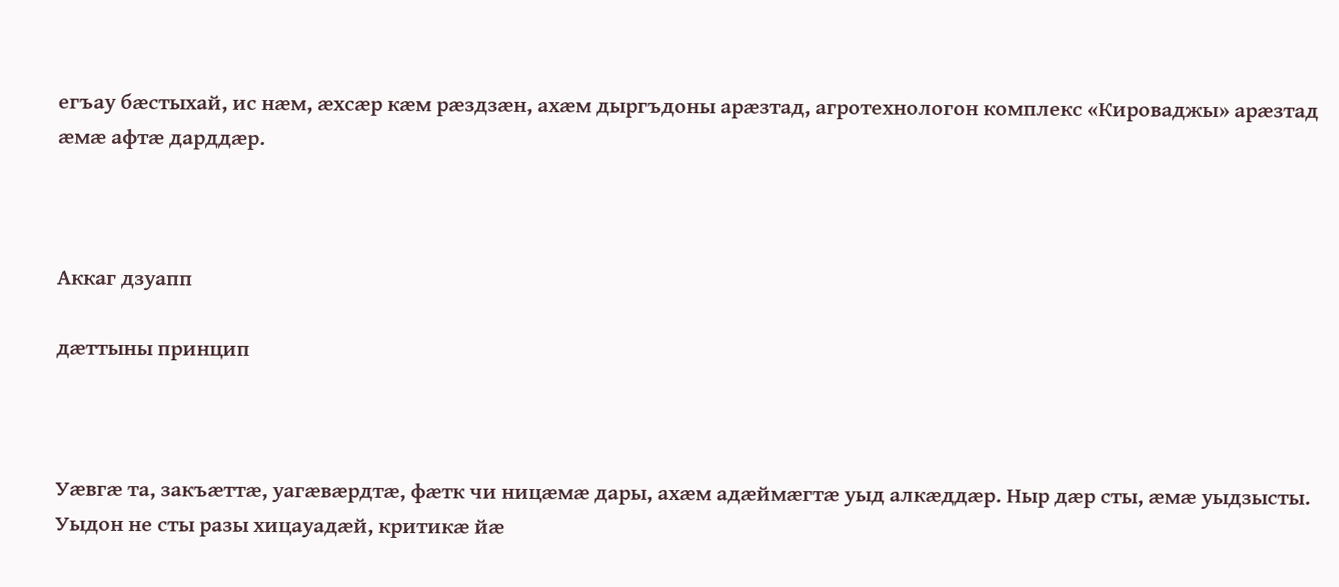егъау бæстыхай, ис нæм, æхсæр кæм рæздзæн, ахæм дыргъдоны арæзтад, агротехнологон комплекс «Кироваджы» арæзтад æмæ афтæ дарддæр.



Аккаг дзуапп

дæттыны принцип



Уæвгæ та, закъæттæ, уагæвæрдтæ, фæтк чи ницæмæ дары, ахæм адæймæгтæ уыд алкæддæр. Ныр дæр сты, æмæ уыдзысты. Уыдон не сты разы хицауадæй, критикæ йæ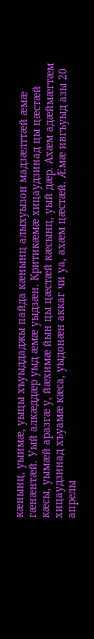кæнынц, уыимæ, уыцы хъуыддаджы пайда кæнынц алыхуызон мадзæлттæй æмæ гæнæнтæй. Уый алкæддæр уыд æмæ уыдзæн. Критикæмæ хицаудзинад цы цæстæй кæсы, уымæй аразгæ у, йæхимæ йын цы цæстæй кæсынц, уый дæр. Ахæм адæймæгтæм хицаудзинад хъуамæ кæса, уыдонæн аккаг чи уа, ахæм цæстæй. Æмæ ивгъуыд азы 20 апрелы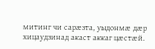митинг чи сарæзта, уыдонмæ дæр хицаудзинад акаст аккаг цæстæй.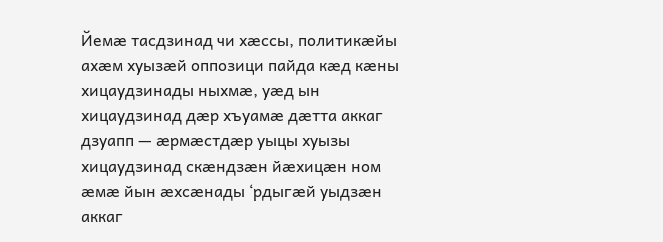Йемæ тасдзинад чи хæссы, политикæйы ахæм хуызæй оппозици пайда кæд кæны хицаудзинады ныхмæ, уæд ын хицаудзинад дæр хъуамæ дæтта аккаг дзуапп — æрмæстдæр уыцы хуызы хицаудзинад скæндзæн йæхицæн ном æмæ йын æхсæнады ‘рдыгæй уыдзæн аккаг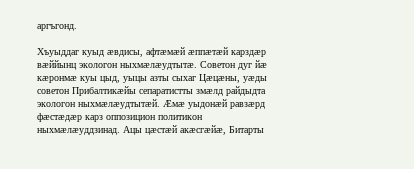аргъгонд.

Хъуыддаг куыд æвдисы, афтæмæй æппæтæй карздæр вæййынц экологон ныхмæлæудтытæ. Советон дуг йæ кæронмæ куы цыд, уыцы азты сыхаг Цæцæны, уæды советон Прибалтикæйы сепаратистты змæлд райдыдта экологон ныхмæлæудтытæй. Æмæ уыдонæй равзæрд фæстæдæр карз оппозицион политикон ныхмæлæуддзинад. Ацы цæстæй акæсгæйæ, Битарты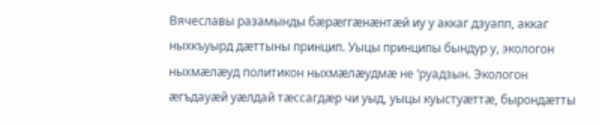Вячеславы разамынды бæрæггæнæнтæй иу у аккаг дзуапп, аккаг ныхкъуырд дæттыны принцип. Уыцы принципы бындур у, экологон ныхмæлæуд политикон ныхмæлæудмæ не ‘руадзын. Экологон æгъдауæй уæлдай тæссагдæр чи уыд, уыцы куыстуæттæ, бырондæтты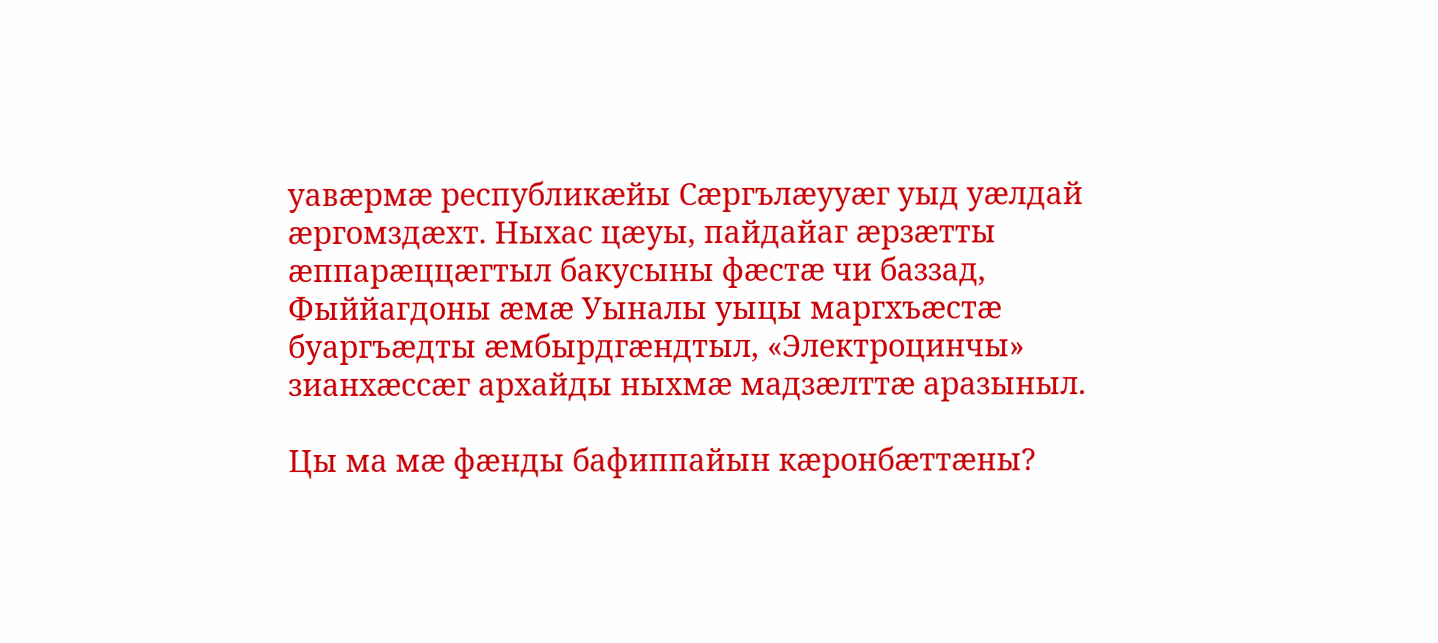уавæрмæ республикæйы Сæргълæууæг уыд уæлдай æргомздæхт. Ныхас цæуы, пайдайаг æрзæтты æппарæццæгтыл бакусыны фæстæ чи баззад, Фыййагдоны æмæ Уыналы уыцы маргхъæстæ буаргъæдты æмбырдгæндтыл, «Электроцинчы» зианхæссæг архайды ныхмæ мадзæлттæ аразыныл.

Цы ма мæ фæнды бафиппайын кæронбæттæны?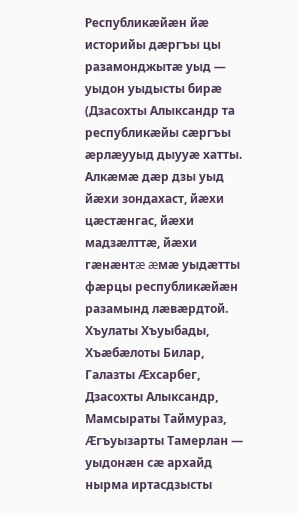Республикæйæн йæ историйы дæргъы цы разамонджытæ уыд — уыдон уыдысты бирæ (Дзасохты Алыксандр та республикæйы сæргъы æрлæууыд дыууæ хатты. Алкæмæ дæр дзы уыд йæхи зондахаст, йæхи цæстæнгас, йæхи мадзæлттæ, йæхи гæнæнтæ æмæ уыдæтты фæрцы республикæйæн разамынд лæвæрдтой. Хъулаты Хъуыбады, Хъæбæлоты Билар, Галазты Æхсарбег, Дзасохты Алыксандр, Мамсыраты Таймураз, Æгъуызарты Тамерлан — уыдонæн сæ архайд нырма иртасдзысты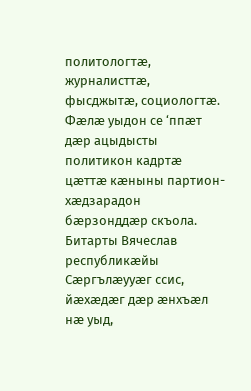политологтæ, журналисттæ, фысджытæ, социологтæ. Фæлæ уыдон се ‘ппæт дæр ацыдысты политикон кадртæ цæттæ кæныны партион-хæдзарадон бæрзонддæр скъола. Битарты Вячеслав республикæйы Сæргълæууæг ссис, йæхæдæг дæр æнхъæл нæ уыд,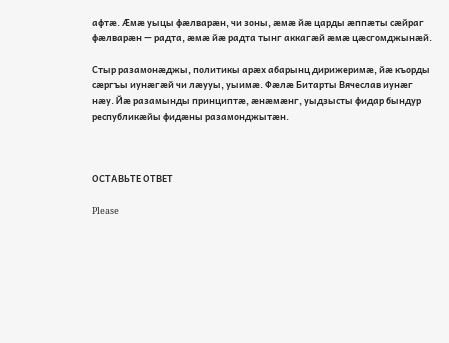афтæ. Æмæ уыцы фæлварæн, чи зоны, æмæ йæ царды æппæты сæйраг фæлварæн — радта, æмæ йæ радта тынг аккагæй æмæ цæсгомджынæй.

Стыр разамонæджы, политикы арæх абарынц дирижеримæ, йæ къорды сæргъы иунæгæй чи лæууы, уыимæ. Фæлæ Битарты Вячеслав иунæг нæу. Йæ разамынды принциптæ, æнæмæнг, уыдзысты фидар бындур республикæйы фидæны разамонджытæн.



ОСТАВЬТЕ ОТВЕТ

Please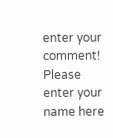enter your comment!
Please enter your name here